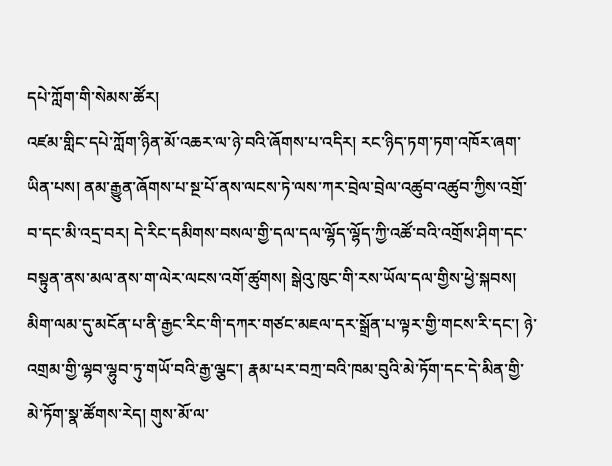དཔེ་ཀློག་གི་སེམས་ཚོར།
འཛམ་གླིང་དཔེ་ཀློག་ཉིན་མོ་འཆར་ལ་ཉེ་བའི་ཞོགས་པ་འདིར། རང་ཉིད་ཏག་ཏག་འཁོར་ཞག་ཡིན་པས། ནམ་རྒྱུན་ཞོགས་པ་སྔ་པོ་ནས་ལངས་ཏེ་ལས་ཀར་བྲེལ་བྲེལ་འཚུབ་འཚུབ་ཀྱིས་འགྲོ་བ་དང་མི་འདྲ་བར། དེ་རིང་དམིགས་བསལ་གྱི་དལ་དལ་ལྷོད་ལྷོད་ཀྱི་འཚོ་བའི་འགྲོས་ཤིག་དང་བསྟུན་ནས་མལ་ནས་ག་ལེར་ལངས་འགོ་ཚུགས། སྒེའུ་ཁུང་གི་རས་ཡོལ་དལ་གྱིས་ཕྱེ་སྐབས། མིག་ལམ་དུ་མངོན་པ་ནི་རྒྱང་རིང་གི་དཀར་གཙང་མཇལ་དར་སྒྲོན་པ་ལྟར་གྱི་གངས་རི་དང་། ཉེ་འགྲམ་གྱི་ལྷབ་ལྷུབ་ཏུ་གཡོ་བའི་རྒྱ་ལྕང་། རྣམ་པར་བཀྲ་བའི་ཁམ་བུའི་མེ་ཏོག་དང་དེ་མིན་གྱི་མེ་ཏོག་སྣ་ཚོགས་རེད། གུས་མོ་ལ་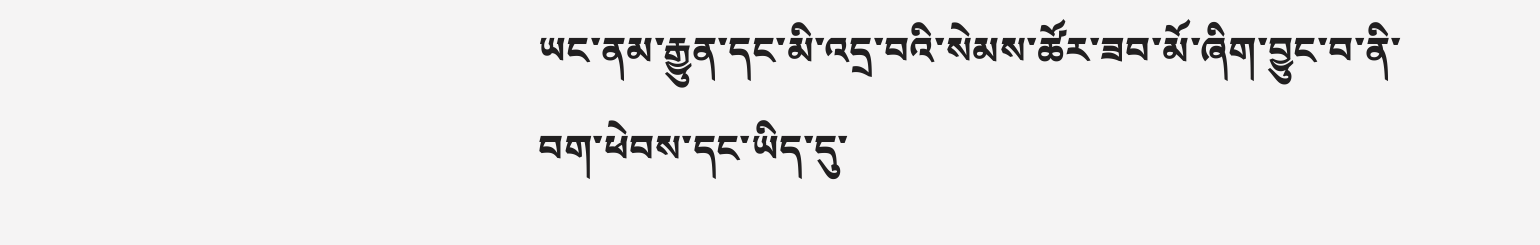ཡང་ནམ་རྒྱུན་དང་མི་འདྲ་བའི་སེམས་ཚོར་ཟབ་མོ་ཞིག་བྱུང་བ་ནི་བག་ཕེབས་དང་ཡིད་དུ་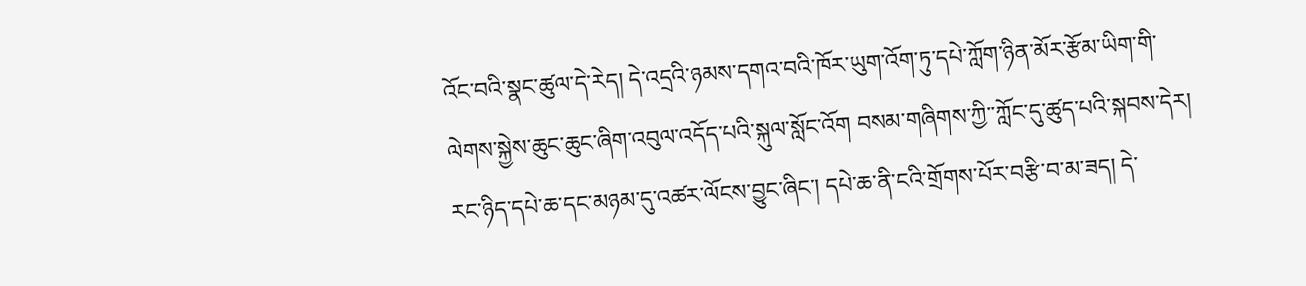འོང་བའི་སྣང་ཚུལ་དེ་རེད། དེ་འདྲའི་ཉམས་དགའ་བའི་ཁོར་ཡུག་འོག་ཏུ་དཔེ་ཀློག་ཉིན་མོར་རྩོམ་ཡིག་གི་ལེགས་སྐྱེས་ཆུང་ཆུང་ཞིག་འབུལ་འདོད་པའི་སྐུལ་སློང་འོག བསམ་གཞིགས་ཀྱི་་ཀློང་དུ་ཚུད་པའི་སྐབས་དེར། རང་ཉིད་དཔེ་ཆ་དང་མཉམ་དུ་འཚར་ལོངས་བྱུང་ཞིང་། དཔེ་ཆ་ནི་ངའི་གྲོགས་པོར་བརྩི་བ་མ་ཟད། དེ་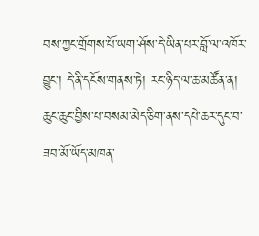བས་ཀྱང་གྲོགས་པོ་ཡག་ཤོས་དེ་ཡིན་པར་བློ་ལ་འཁོར་བྱུང་། དེ་ནི་དངོས་གནས་ཏེ། རང་ཉིད་ལ་ཆ་མཚོན་ན། ཆུང་ཆུང་བྱིས་པ་བསམ་མེད་ཅིག་ནས་དཔེ་ཆར་དུང་བ་ཟབ་མོ་ཡོད་མཁན་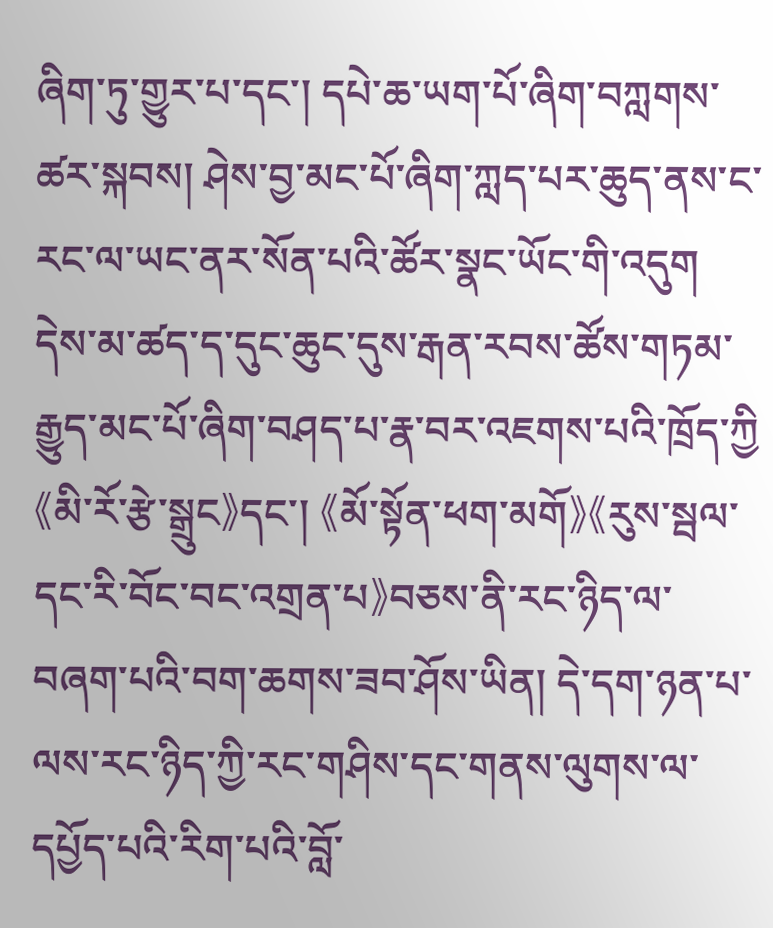ཞིག་ཏུ་གྱུར་པ་དང་། དཔེ་ཆ་ཡག་པོ་ཞིག་བཀླགས་ཚར་སྐབས། ཤེས་བྱ་མང་པོ་ཞིག་ཀླད་པར་ཆུད་ནས་ང་རང་ལ་ཡང་ནར་སོན་པའི་ཚོར་སྣང་ཡོང་གི་འདུག དེས་མ་ཚད་ད་དུང་ཆུང་དུས་རྒན་རབས་ཚོས་གཏམ་རྒྱུད་མང་པོ་ཞིག་བཤད་པ་རྣ་བར་འཇགས་པའི་ཁྲོད་ཀྱི《མི་རོ་རྩེ་སྒྲུང》དང་། 《མོ་སྟོན་ཕག་མགོ》《རུས་སྦལ་དང་རི་བོང་བང་འགྲན་པ》བཅས་ནི་རང་ཉིད་ལ་བཞག་པའི་བག་ཆགས་ཟབ་ཤོས་ཡིན། དེ་དག་ཉན་པ་ལས་རང་ཉིད་ཀྱི་རང་གཤིས་དང་གནས་ལུགས་ལ་དཔྱོད་པའི་རིག་པའི་བློ་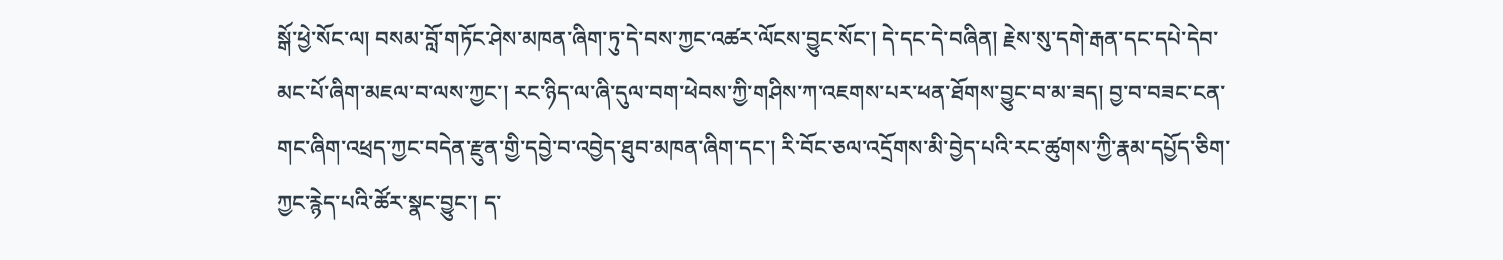སྒོ་ཕྱེ་སོང་ལ། བསམ་བློ་གཏོང་ཤེས་མཁན་ཞིག་ཏུ་དེ་བས་ཀྱང་འཚར་ལོངས་བྱུང་སོང་། དེ་དང་དེ་བཞིན། རྗེས་སུ་དགེ་རྒན་དང་དཔེ་དེབ་མང་པོ་ཞིག་མཇལ་བ་ལས་ཀྱང་། རང་ཉིད་ལ་ཞི་དུལ་བག་ཕེབས་ཀྱི་གཤིས་ཀ་འཇགས་པར་ཕན་ཐོགས་བྱུང་བ་མ་ཟད། བྱ་བ་བཟང་ངན་གང་ཞིག་འཕྲད་ཀྱང་བདེན་རྫུན་གྱི་དབྱེ་བ་འབྱེད་ཐུབ་མཁན་ཞིག་དང་། རི་བོང་ཅལ་འདྲོགས་མི་བྱེད་པའི་རང་ཚུགས་ཀྱི་རྣམ་དཔྱོད་ཅིག་ཀྱང་རྙེད་པའི་ཚོར་སྣང་བྱུང་། ད་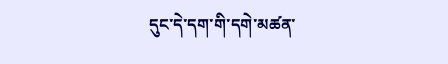དུང་དེ་དག་གི་དགེ་མཚན་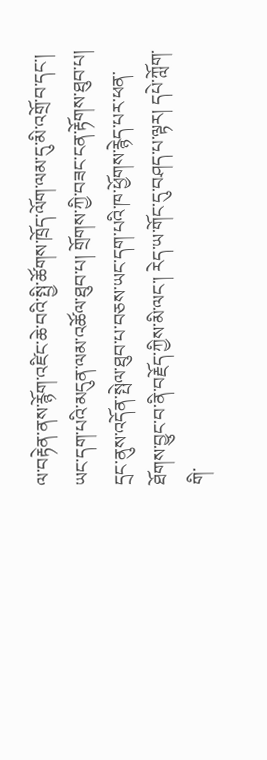ལ་བརྟེན་ནས་རྙོག་འཛིང་ཆེ་བའི་སྤྱི་ཚོགས་ཁྲོད་ལོག་ལམ་དུ་མི་འགྲོ་བ་དང་། ཡང་དག་པའི་མདུན་ལམ་འཚོལ་ཐུབ་པ། གྲོགས་ཀྱི་བཟང་ངན་རྟོགས་ཐུབ་པ། དྲང་ནུས་འདོན་སྤེལ་ཐུབ་པ་བཅས་ཡང་དག་པའི་ཁ་ཕྱོགས་རྙེད་པར་ཕན་ཐོགས་བྱུང་བ་ནི་བརྗོད་ཀྱིས་མི་ལང་། རེད་ཡ་གོང་དུ་བཤད་པ་ལྟར། དཔེ་ཀློག་གི་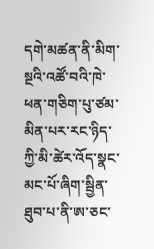དགེ་མཚན་ནི་མིག་སྔའི་འཚོ་བའི་ཁེ་ཕན་གཅིག་པུ་ཙམ་མིན་པར་རང་ཉིད་ཀྱི་མི་ཚེར་འོད་སྣང་མང་པོ་ཞིག་སྦྱིན་ཐུབ་པ་ནི་ཨ་ཅང་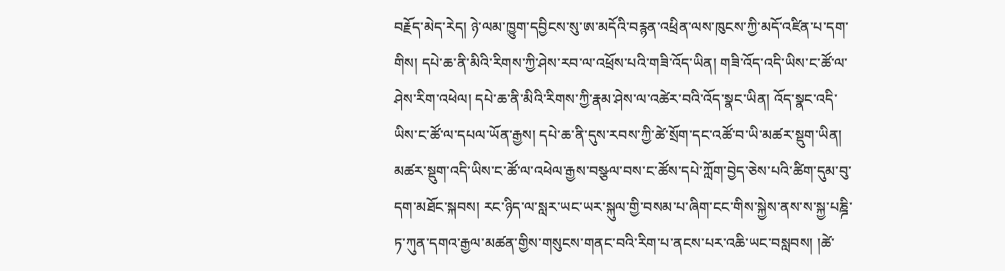བརྗོད་མེད་རེད། ཉེ་ལམ་ཁྱུག་དབྱིངས་སུ་ཨ་མདོའི་བརྙན་འཕྲིན་ལས་ཁུངས་ཀྱི་མདོ་འཛིན་པ་དག་གིས། དཔེ་ཆ་ནི་མིའི་རིགས་ཀྱི་ཤེས་རབ་ལ་འཕྲོས་པའི་གཟི་འོད་ཡིན། གཟི་འོད་འདི་ཡིས་ང་ཚོ་ལ་ཤེས་རིག་འཕེལ། དཔེ་ཆ་ནི་མིའི་རིགས་ཀྱི་རྣམ་ཤེས་ལ་འཚེར་བའི་འོད་སྣང་ཡིན། འོད་སྣང་འདི་ཡིས་ང་ཚོ་ལ་དཔལ་ཡོན་རྒྱས། དཔེ་ཆ་ནི་དུས་རབས་ཀྱི་ཚེ་སྲོག་དང་འཚོ་བ་ཡི་མཚར་སྡུག་ཡིན། མཚར་སྡུག་འདི་ཡིས་ང་ཚོ་ལ་འཕེལ་རྒྱས་བསྩལ་བས་ང་ཚོས་དཔེ་ཀློག་བྱེད་ཅེས་པའི་ཚིག་དུམ་བུ་དག་མཐོང་སྐབས། རང་ཉིད་ལ་སླར་ཡང་ཡར་སྐུལ་གྱི་བསམ་པ་ཞིག་ངང་གིས་སྐྱེས་ནས་ས་སྐྱ་པཎྜི་ཏ་ཀུན་དགའ་རྒྱལ་མཚན་གྱིས་གསུངས་གནང་བའི་རིག་པ་ནངས་པར་འཆི་ཡང་བསླབས། །ཚེ་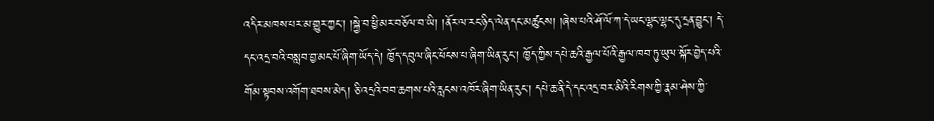འདིར་མཁས་པར་མ་གྱུར་ཀྱང་། །སྐྱེ་བ་ཕྱི་མར་བཅོལ་བ་ཡི། །ནོར་ལ་རང་ཉིད་ལེན་དང་མཚུངས། །ཞེས་པའི་ཤོ་ལོ་ཀ་དེ་ཡང་ལྷང་ལྷང་དུ་དྲན་བྱུང་། དེ་དང་འདྲ་བའི་བསླབ་བྱ་མང་པོ་ཞིག་ཡོད་དེ། ཁྱོད་དབུལ་ཞིང་ཕོངས་པ་ཞིག་ཡིན་རུང་། ཁྱོད་ཀྱིས་དཔེ་ཆའི་རྒྱལ་པོའི་རྒྱལ་ཁབ་ཏུ་ཡུལ་སྐོར་བྱེད་པའི་གོམ་སྟབས་འགོག་ཐབས་མེད། ཅི་འདྲའི་བབ་ཆགས་པའི་རླངས་འཁོར་ཞིག་ཡིན་རུང་། དཔེ་ཆ་ནི་དེ་དང་འདྲ་བར་མིའི་རིགས་ཀྱི་རྣམ་ཤེས་ཀྱི་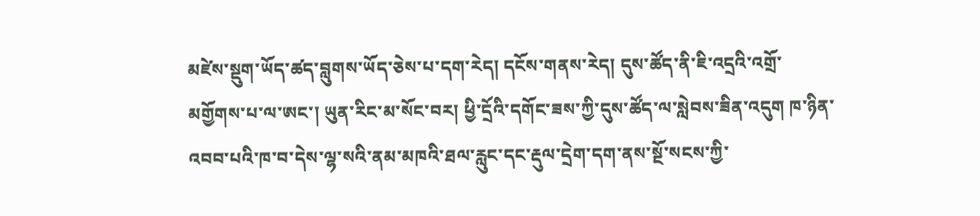མཛེས་སྡུག་ཡོད་ཚད་བླུགས་ཡོད་ཅེས་པ་དག་རེད། དངོས་གནས་རེད། དུས་ཚོད་ནི་ཇི་འདྲའི་འགྲོ་མགྱོགས་པ་ལ་ཨང་། ཡུན་རིང་མ་སོང་བར། ཕྱི་དྲོའི་དགོང་ཟས་ཀྱི་དུས་ཚོད་ལ་སླེབས་ཟིན་འདུག ཁ་ཉིན་འབབ་པའི་ཁ་བ་དེས་ལྷ་སའི་ནམ་མཁའི་ཐལ་རླུང་དང་རྡུལ་དྲེག་དག་ནས་སྔོ་སངས་ཀྱི་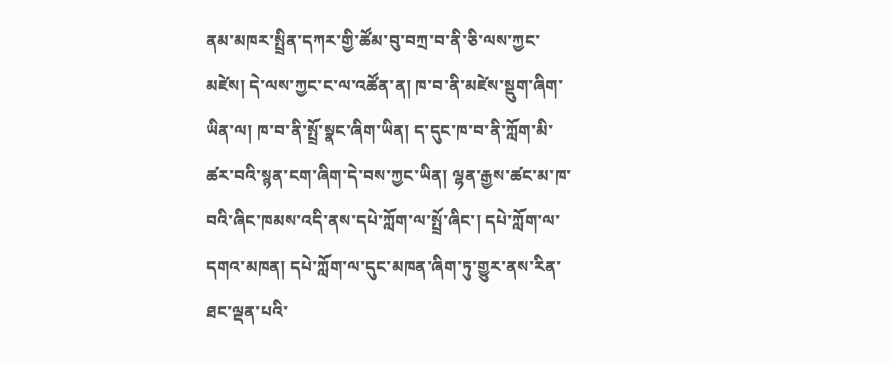ནམ་མཁར་སྤྲིན་དཀར་གྱི་ཚོམ་བུ་བཀྲ་བ་ནི་ཅི་ལས་ཀྱང་མཛེས། དེ་ལས་ཀྱང་ང་ལ་འཚོན་ན། ཁ་བ་ནི་མཛེས་སྡུག་ཞིག་ཡིན་ལ། ཁ་བ་ནི་སྤྲོ་སྣང་ཞིག་ཡིན། ད་དུང་ཁ་བ་ནི་ཀློག་མི་ཚར་བའི་སྙན་ངག་ཞིག་དེ་བས་ཀྱང་ཡིན། ལྷན་རྒྱས་ཚང་མ་ཁ་བའི་ཞིང་ཁམས་འདི་ནས་དཔེ་ཀློག་ལ་སྤྲོ་ཞིང་། དཔེ་ཀློག་ལ་དགའ་མཁན། དཔེ་ཀློག་ལ་དུང་མཁན་ཞིག་ཏུ་གྱུར་ནས་རིན་ཐང་ལྡན་པའི་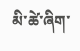མི་ཚེ་ཞིག་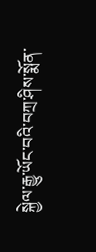སྐྱེལ་རྒྱུ་ཡོང་བའི་བཀྲ་ཤིས་སྨོན་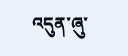འདུན་ཞུ་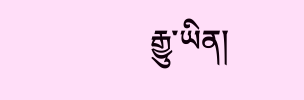རྒྱུ་ཡིན།